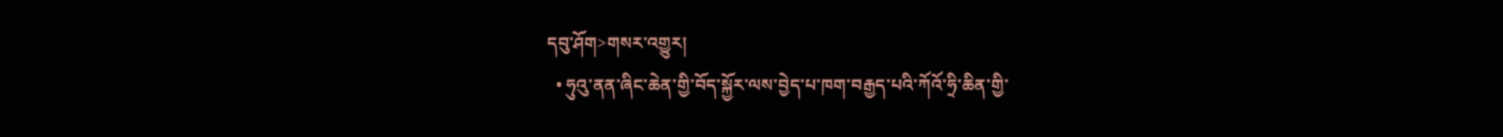དབུ་ཤོག>གསར་འགྱུར།
  • ཧུའུ་ནན་ཞིང་ཆེན་གྱི་བོད་སྐྱོར་ལས་བྱེད་པ་ཁག་བརྒྱད་པའི་ཀོའོ་ཧྲི་ཆིན་གྱི་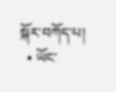སྐོར་བཀོད་པ།
  • ཡོང་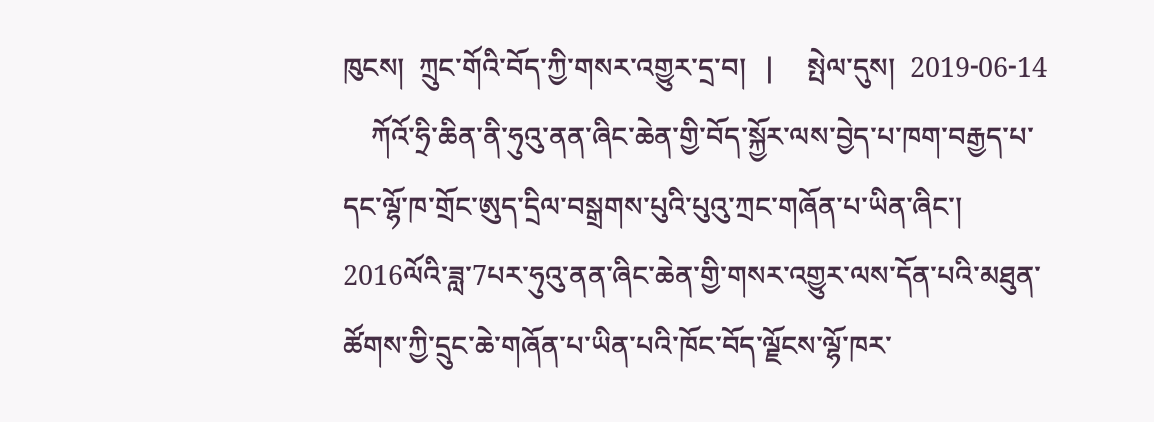ཁུངས།  ཀྲུང་གོའི་བོད་ཀྱི་གསར་འགྱུར་དྲ་བ།   |     སྤེལ་དུས།  2019-06-14
    ཀོའོ་ཧྲི་ཆིན་ནི་ཧུའུ་ནན་ཞིང་ཆེན་གྱི་བོད་སྐྱོར་ལས་བྱེད་པ་ཁག་བརྒྱད་པ་དང་ལྷོ་ཁ་གྲོང་ཨུད་དྲིལ་བསྒྲགས་པུའི་པུའུ་ཀྲང་གཞོན་པ་ཡིན་ཞིང་། 2016ལོའི་ཟླ་7པར་ཧུའུ་ནན་ཞིང་ཆེན་གྱི་གསར་འགྱུར་ལས་དོན་པའི་མཐུན་ཚོགས་ཀྱི་དྲུང་ཆེ་གཞོན་པ་ཡིན་པའི་ཁོང་བོད་ལྗོངས་ལྷོ་ཁར་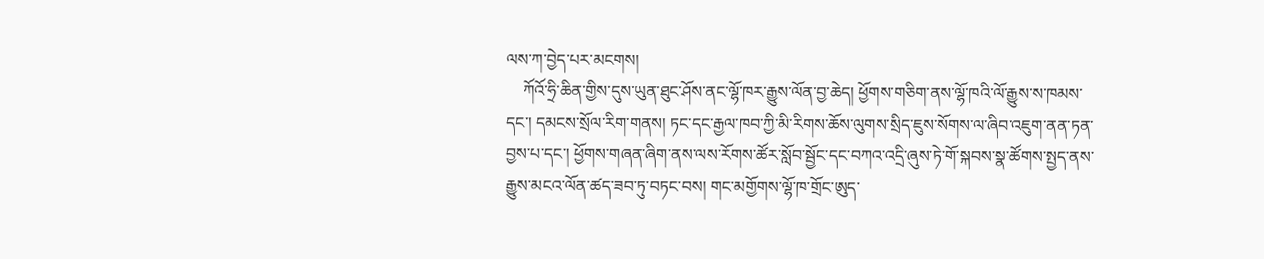ལས་ཀ་བྱེད་པར་མངགས།
    ཀོའོ་ཧྲི་ཆིན་གྱིས་དུས་ཡུན་ཐུང་ཤོས་ནང་ལྷོ་ཁར་རྒྱུས་ལོན་བྱ་ཆེད། ཕྱོགས་གཅིག་ནས་ལྷོ་ཁའི་ལོ་རྒྱུས་ས་ཁམས་དང་། དམངས་སྲོལ་རིག་གནས། ཏང་དང་རྒྱལ་ཁབ་ཀྱི་མི་རིགས་ཆོས་ལུགས་སྲིད་ཇུས་སོགས་ལ་ཞིབ་འཇུག་ནན་ཏན་བྱས་པ་དང་། ཕྱོགས་གཞན་ཞིག་ནས་ལས་རོགས་ཚོར་སློབ་སྦྱོང་དང་བཀའ་འདྲི་ཞུས་ཏེ་གོ་སྐབས་སྣ་ཚོགས་སྤྱད་ནས་རྒྱུས་མངའ་ལོན་ཚད་ཟབ་ཏུ་བཏང་བས། གང་མགྱོགས་ལྷོ་ཁ་གྲོང་ཨུད་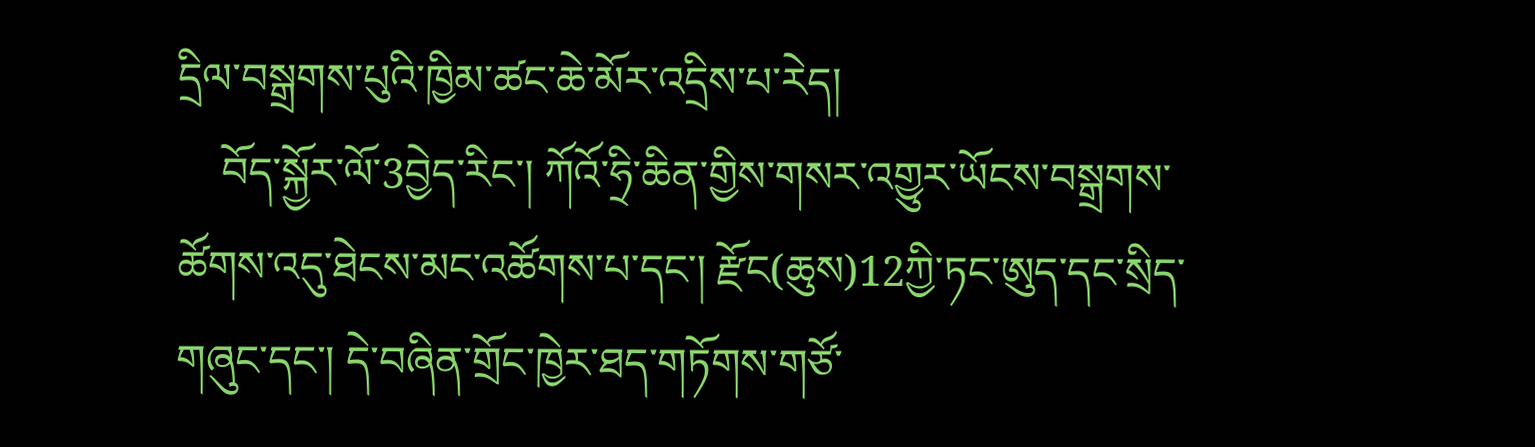དྲིལ་བསྒྲགས་པུའི་ཁྱིམ་ཚང་ཆེ་མོར་འདྲིས་པ་རེད།
    བོད་སྐྱོར་ལོ་3བྱེད་རིང་། ཀོའོ་ཧྲི་ཆིན་གྱིས་གསར་འགྱུར་ཡོངས་བསྒྲགས་ཚོགས་འདུ་ཐེངས་མང་འཚོགས་པ་དང་། རྫོང(ཆུས)12ཀྱི་ཏང་ཨུད་དང་སྲིད་གཞུང་དང་། དེ་བཞིན་གྲོང་ཁྱེར་ཐད་གཏོགས་གཙོ་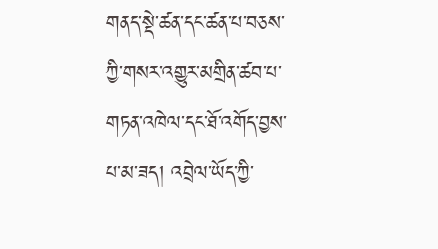གནད་སྡེ་ཚན་དང་ཚན་པ་བཅས་ཀྱི་གསར་འགྱུར་མགྲིན་ཚབ་པ་གཏན་འཁེལ་དང་ཐོ་འགོད་བྱས་པ་མ་ཟད། འབྲེལ་ཡོད་ཀྱི་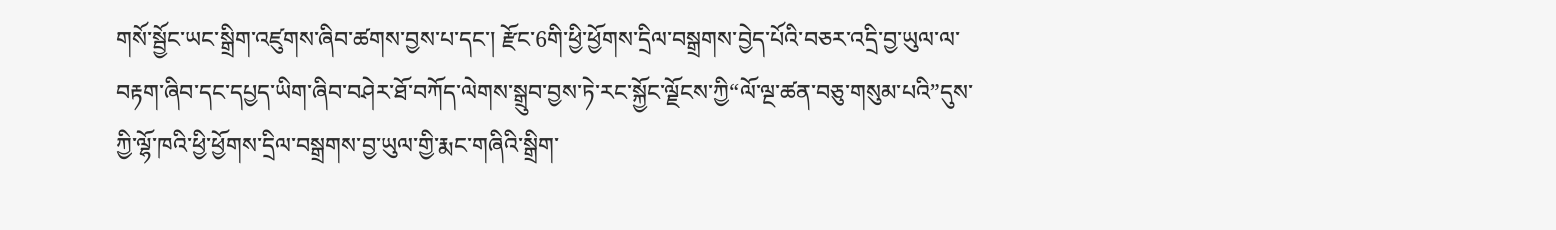གསོ་སྦྱོང་ཡང་སྒྲིག་འཛུགས་ཞིབ་ཚགས་བྱས་པ་དང་། རྫོང་6གི་ཕྱི་ཕྱོགས་དྲིལ་བསྒྲགས་བྱེད་པོའི་བཅར་འདྲི་བྱ་ཡུལ་ལ་བརྟག་ཞིབ་དང་དཔྱད་ཡིག་ཞིབ་བཤེར་ཐོ་བཀོད་ལེགས་སྒྲུབ་བྱས་ཏེ་རང་སྐྱོང་ལྗོངས་ཀྱི“ལོ་ལྔ་ཚན་བཅུ་གསུམ་པའི”དུས་ཀྱི་ལྷོ་ཁའི་ཕྱི་ཕྱོགས་དྲིལ་བསྒྲགས་བྱ་ཡུལ་གྱི་རྨང་གཞིའི་སྒྲིག་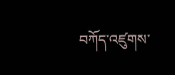བཀོད་འཛུགས་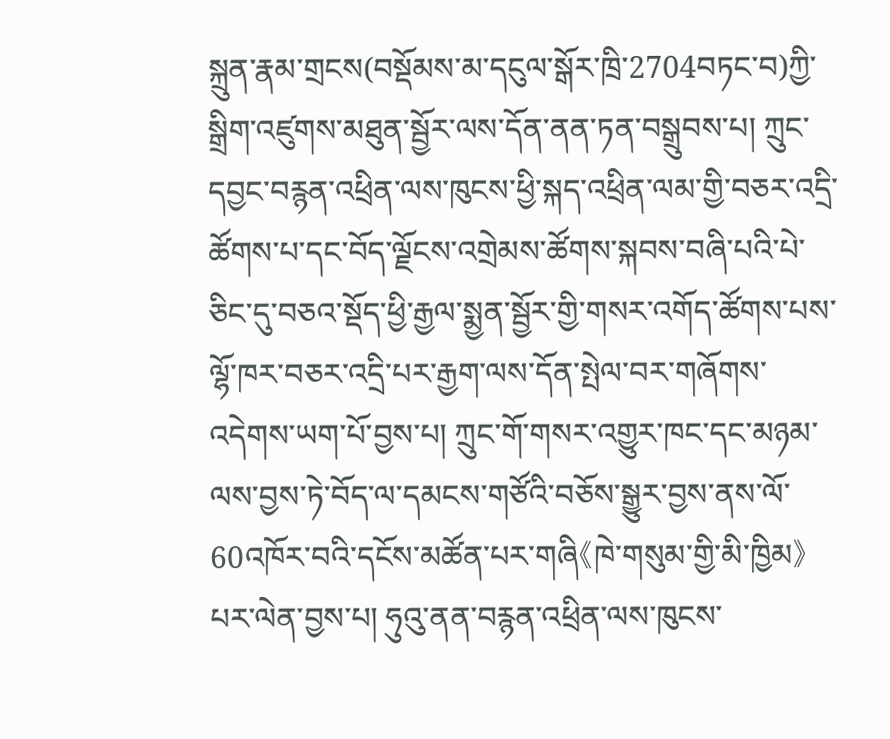སྐྲུན་རྣམ་གྲངས(བསྡོམས་མ་དངུལ་སྒོར་ཁྲི་2704བཏང་བ)ཀྱི་སྒྲིག་འཛུགས་མཐུན་སྦྱོར་ལས་དོན་ནན་ཏན་བསྒྲུབས་པ། ཀྲུང་དབྱང་བརྙན་འཕྲིན་ལས་ཁུངས་ཕྱི་སྐད་འཕྲིན་ལམ་གྱི་བཅར་འདྲི་ཚོགས་པ་དང་བོད་ལྗོངས་འགྲེམས་ཚོགས་སྐབས་བཞི་པའི་པེ་ཅིང་དུ་བཅའ་སྡོད་ཕྱི་རྒྱལ་སྨྱན་སྦྱོར་གྱི་གསར་འགོད་ཚོགས་པས་ལྷོ་ཁར་བཅར་འདྲི་པར་རྒྱག་ལས་དོན་སྤེལ་བར་གཞོགས་འདེགས་ཡག་པོ་བྱས་པ། ཀྲུང་གོ་གསར་འགྱུར་ཁང་དང་མཉམ་ལས་བྱས་ཏེ་བོད་ལ་དམངས་གཙོའི་བཅོས་སྒྱུར་བྱས་ནས་ལོ་60འཁོར་བའི་དངོས་མཚོན་པར་གཞི《ཁེ་གསུམ་གྱི་མི་ཁྱིམ》པར་ལེན་བྱས་པ། ཧུའུ་ནན་བརྙན་འཕྲིན་ལས་ཁུངས་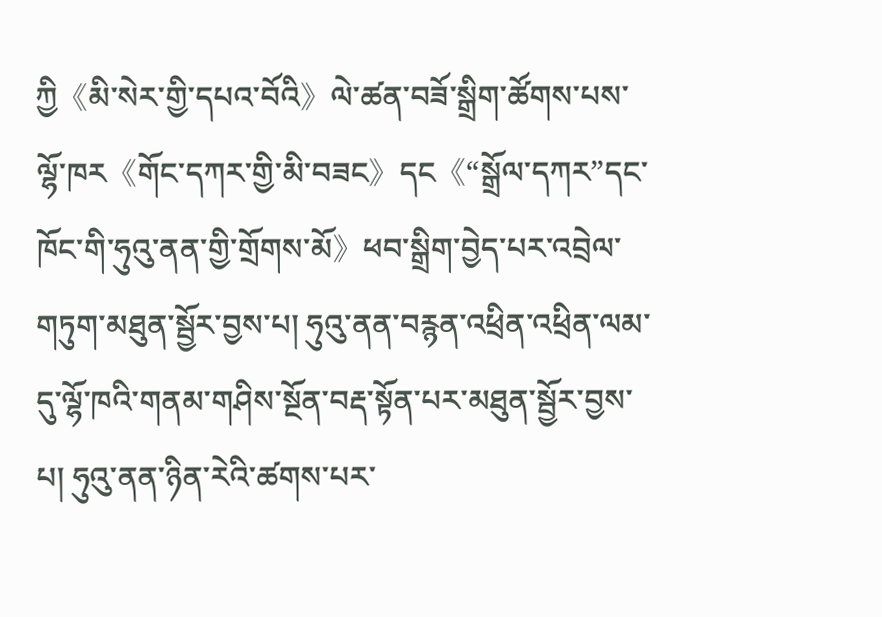ཀྱི《མི་སེར་གྱི་དཔའ་བོའི》ལེ་ཚན་བཟོ་སྒྲིག་ཚོགས་པས་ལྷོ་ཁར《གོང་དཀར་གྱི་མི་བཟང》དང《“སྒྲོལ་དཀར”དང་ཁོང་གི་ཧུའུ་ནན་གྱི་གྲོགས་མོ》ཕབ་སྒྲིག་བྱེད་པར་འབྲེལ་གཏུག་མཐུན་སྦྱོར་བྱས་པ། ཧུའུ་ནན་བརྙན་འཕྲིན་འཕྲིན་ལམ་དུ་ལྷོ་ཁའི་གནམ་གཤིས་སྔོན་བརྡ་སྟོན་པར་མཐུན་སྦྱོར་བྱས་པ། ཧུའུ་ནན་ཉིན་རེའི་ཚགས་པར་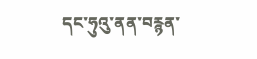དང་ཧུའུ་ནན་བརྙན་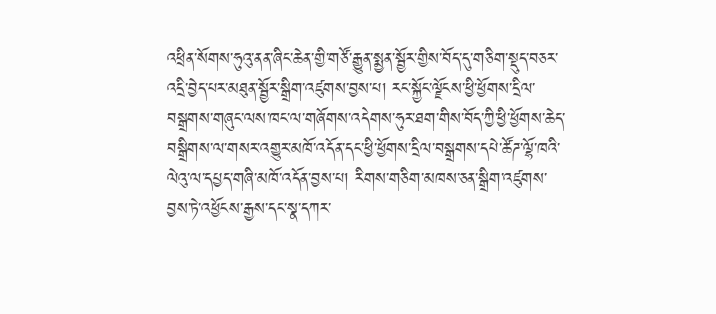འཕྲིན་སོགས་ཧུའུ་ནན་ཞིང་ཆེན་གྱི་གཙོ་རྒྱུན་སྨྱན་སྦྱོར་གྱིས་བོད་དུ་གཅིག་སྡུད་བཅར་འདྲི་བྱེད་པར་མཐུན་སྦྱོར་སྒྲིག་འཛུགས་བྱས་པ། རང་སྐྱོང་ལྗོངས་ཕྱི་ཕྱོགས་དྲིལ་བསྒྲགས་གཞུང་ལས་ཁང་ལ་གཞོགས་འདེགས་ཧུར་ཐག་གིས་བོད་ཀྱི་ཕྱི་ཕྱོགས་ཆེད་བསྒྲིགས་ལ་གསར་འགྱུར་མཁོ་འདོན་དང་ཕྱི་ཕྱོགས་དྲིལ་བསྒྲགས་དཔེ་ཚོཌ་ལྷོ་ཁའི་ལེའུ་ལ་དཔྱད་གཞི་མཁོ་འདོན་བྱས་པ། རིགས་གཅིག་མཁས་ཅན་སྒྲིག་འཛུགས་བྱས་ཏེ་འཕྱོངས་རྒྱས་དང་སྣ་དཀར་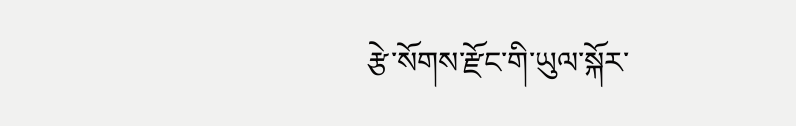རྩེ་སོགས་རྫོང་གི་ཡུལ་སྐོར་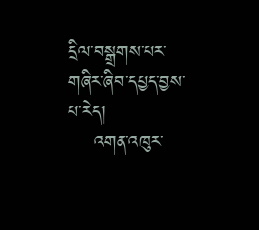དྲིལ་བསྒྲགས་པར་གཞིར་ཞིབ་དཔྱད་བྱས་པ་རེད།
    འགན་འཁུར་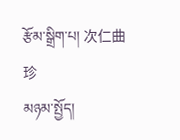རྩོམ་སྒྲིག་པ། 次仁曲珍
མཉམ་སྤྱོད།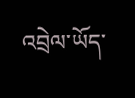འབྲེལ་ཡོད་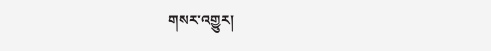གསར་འགྱུར།